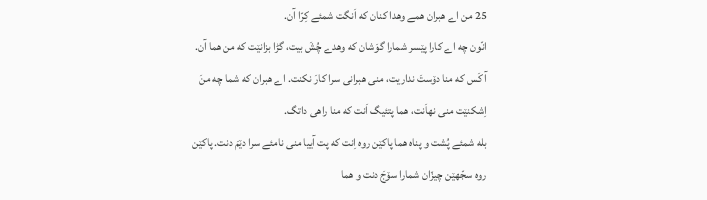25 من اے هبران همے وهدا کنان که اَنگت شمئے کِرّا آن.
انّون چه اے کارا پێسر شمارا گوَشان که وهدے چُشَ بیت، گڑا بزانێت که من هما آن.
آ کَس که منا دۆستَ نداریت، منی هبرانی سرا کارَ نکنت. اے هبران که شما چه منَ اِشکنێت منی نهاَنت، هما پتئیگ اَنت که منا راهی داتگ.
بله شمئے پُشت و پناه هما پاکێن روه اِنت که پت آییا منی نامئے سرا دێمَ دنت. پاکێن روه سجّهێن چیزّان شمارا سۆجَ دنت و هما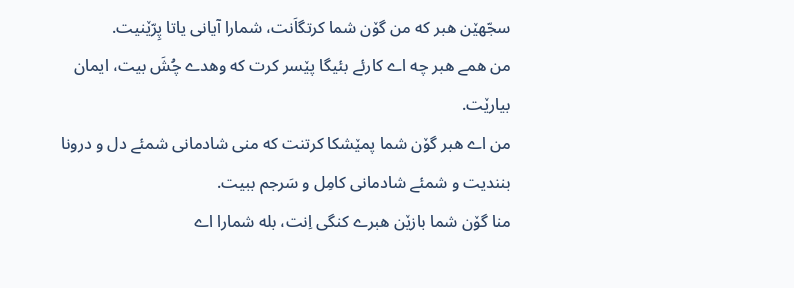سجّهێن هبر که من گۆن شما کرتگاَنت، شمارا آیانی یاتا پِرّێنیت.
من همے هبر چه اے کارئے بئیگا پێسر کرت که وهدے چُشَ بیت، ایمان بیارێت.
من اے هبر گۆن شما پمێشکا کرتنت که منی شادمانی شمئے دل و درونا بنندیت و شمئے شادمانی کامِل و سَرجم ببیت.
منا گۆن شما بازێن هبرے کنگی اِنت، بله شمارا اے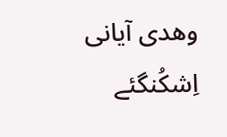وهدی آیانی اِشکُنگئے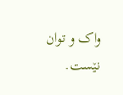واک و توان نێست.